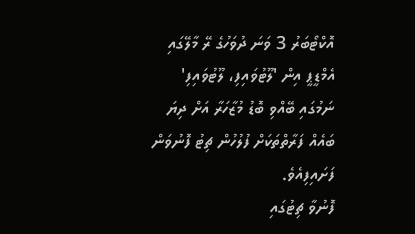އޮކްޓޯބަރު 3 ވަނަ ދުވަހުގެ ރޭ މާލޭގައި އެމްޑީޕީ އިން 'ލޫޓުވައިފި، ލޫޓުވައިފި' ނަމުގައި ބޭއްވި ބޮޑު މުޒާހަރާ އަށް ދިޔަ ބައެއް ފަރާތްތަކަށް ފުލުހުން ޗިޓު ފޮނުވަން ފަށައިފިއެވެ.
ފޮނުވާ ޗިޓުގައި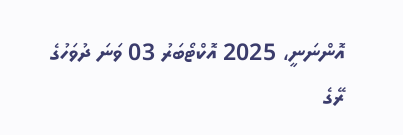އޮންނަނީ، 2025 އޮކްޓޯބަރު 03 ވަނަ ދުވަހުގެ ރޭގެ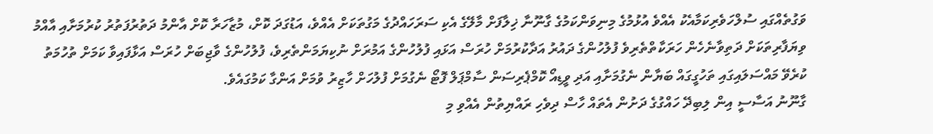ވަގުތެއްގައި ސުލްހަވެރިކަމާއެކު އެއްވެ އުޅުމުގެ މިނިވަންކަމުގެ ގާނޫނާ ޚިލާފަށް މާލޭގެ އެކި ސަރަހައްދުގެ މަގުތަކަށް އެއްވެ، އަޑުގަދަ ކޮށް، މުޒާހަރާ ކޮށް އާންމު ދަތުރުފަތުރު ކުރުމަށާއި އާއްމު ވިޔަފާރިތަކަށް ދަތިވާނެހެން ހަރަކާތްތެރިވެ ފުލުހުންގެ ދައުރު އަދާކުރުމަށް ހުރަސް އަޅައި ފުލުހުންގެ އަމުރަށް ނުކިޔަމަންތެރިވެ، ފުލުހުންގެ ވާޖިބަށް ހުރަސް އަޅާފައިވާ ކަމަށް ތުހުމަތު ކުރެވޭ މައްސަލައިގައި ތަހުގީގައް ބަޔާން ނެގުމަށާއި އަދި ވީޑިއޯ ކޮމްޕެރިސަން ސާމްޕަލް ފޮޓޯ ނެގުމަށް ފުލުހަށް ހާޒިރު ވުމަށް އަންގާ ކަމުގައެވެ.
ގާނޫނު އަސާސީ އިން ލިބިދޭ ހައްގުގެ ދަށުން އެތައް ހާސް ދިވެހި ރައްޔިތުން އެއްވި މި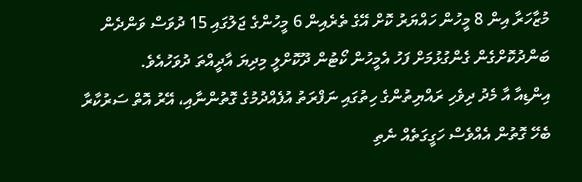މުޒާހަރާ އިން 8 މީހުން ހައްޔަރު ކޮށް އޭގެ ތެރެއިން 6 މީހުންގެ ޖަލުގައި 15 ދުވަސް ވަންދެން ބަންދުކޮށްގެން ގެންގުޅުމަށް ފަހު އެމީހުން ކޯޓުން ދޫކޮށްލީ މިދިޔަ އާދީއްތަ ދުވަހުއެވެ.
އިންޑިއާ އާ މެދު ދިވެހި ރައްޔިތުންގެ ހިތުގައި ނަފްރަތު އުފެއްދުމުގެ ގޮތުންނާއި، އޭރު އޮތް ސަރުކާރާ ބެހޭ ގޮތުން އެއްވެސް ހަގީގަތެއް ނެތި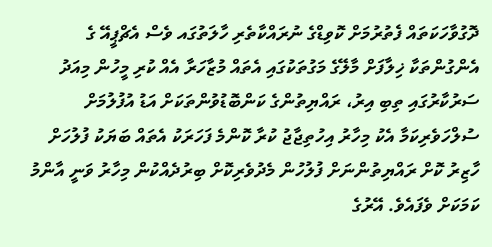ދޮގުވާހަކަތައް ފެތުރުމަށް ކޮވިޑްގެ ނުރައްކާތެރި ހާލަތުގައ ވެސް އެޗްޕީއޭ ގެ އެންގުންތަކާ ޚިލާފަށް މާލޭގެ މަގުތަކުގައި އެތައް މުޒާހަރާ އެއް ކުރި މީހުން މިއަދު ސަރުކާރުގައި ތިބި އިރު، ރައްޔިތުންގެ ކަންބޮޑުވުންތަކަށް އަޑު އުފުލުމަށް ސުލްހަވެރިކަމާ އެކު މިހާރު އިހުތިޖާޖު ކުރާ ކޮންމެ ފަހަރަކު އެތައް ބަޔަކު ފުލުހަށް ހާޒިރު ކޮށް ރައްޔިތުންނަށް ފުލުހުން މެދުވެރިކޮށް ބިރުދެއްކުން މިހާރު ވަނީ އާންމު ކަމަކަށް ވެފައެވެ. އޭރުގެ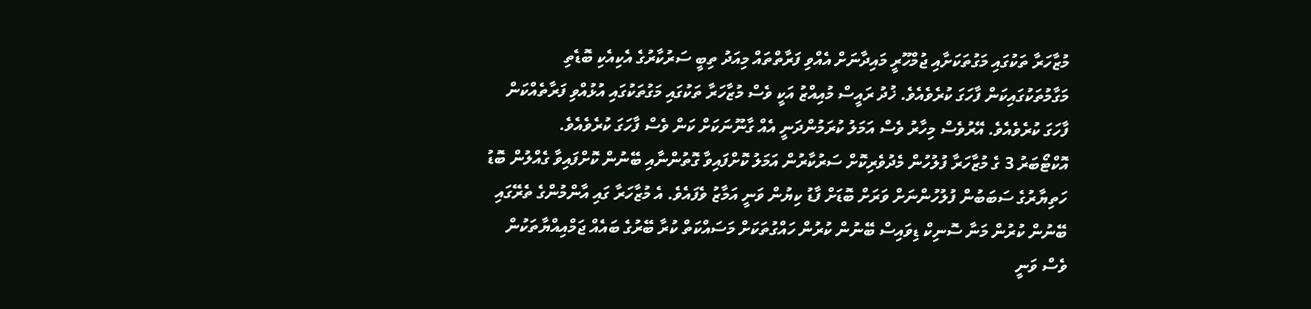މުޒާހަރާ ތަކުގައި މަގުތަކަށާއި ޖުމްހޫރީ މައިދާނަށް އެއްވި ފަރާތްތައް މިއަދު ތިބީ ސަރުކާރުގެ އެކިއެކި ބޮޑެތި މަގާމުތަކުގައިކަން ފާހަގަ ކުރެވެއެވެ. ޚުދު ރައީސް މުއިއްޒު އަކީ ވެސް މުޒާހަރާ ތަކުގައި މަގުތަކުގައި އުޅުއްވި ފަރާތެއްކަން ފާހަގަ ކުރެވެއެވެ. އޭރުވެސް މިހާރު ވެސް އަމަލު ކުރަމުންދަނީ އެއް ގާނޫނަކަށް ކަން ވެސް ފާހަގަ ކުރެވެއެވެ.
އޮކްޓޯބަރު 3 ގެ މުޒާހަރާ ފުލުހުން މެދުވެރިކޮށް ސަރުކާރުން އަމަލު ކޮށްފައިވާ ގޮތުންނާއި ބޭނުން ކޮށްފައިވާ ގެއްލުން ބޮޑު ހަތިޔާރުގެ ސަބަބުން ފުލުހުންނަށް ވަރަށް ބޮޑަށް ފާޑު ކިޔުން ވަނީ އަމާޒު ވެފައެވެ. އެ މުޒާހަރާ ގައި އާންމުންގެ ތެރޭގައި ބޭނުން ކުރުން މަނާ ސޮނިކް ޑިވައިސް ބޭނުން ކުރުން ހައްގުތަކަށް މަސައްކަތް ކުރާ ބޭރުގެ ބައެއް ޖަމްއިއްޔާތަކުން ވެސް ވަނީ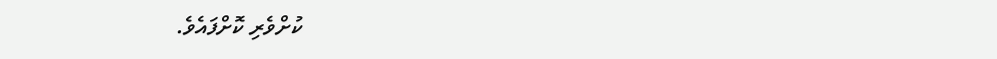ކުށްވެރި ކޮށްފައެވެ.